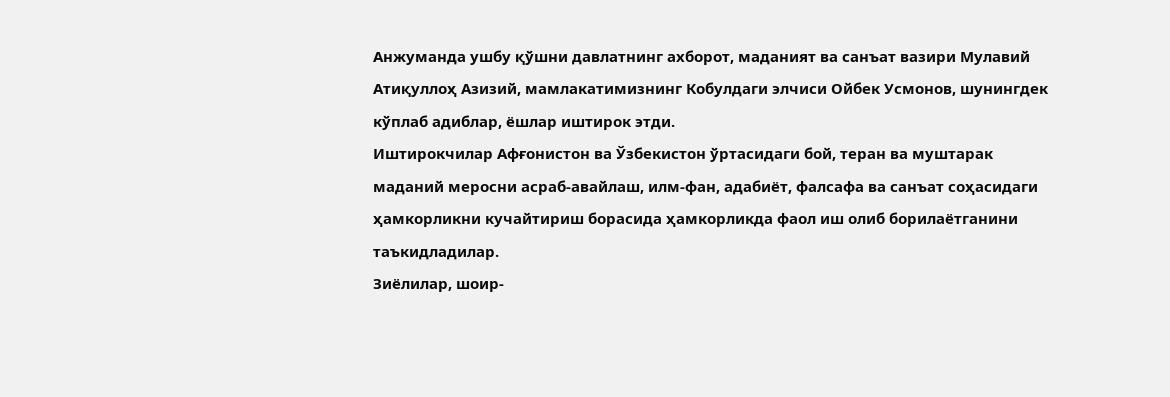Анжуманда ушбу қўшни давлатнинг ахборот, маданият ва санъат вазири Мулавий Атиқуллоҳ Азизий, мамлакатимизнинг Кобулдаги элчиси Ойбек Усмонов, шунингдек кўплаб адиблар, ёшлар иштирок этди.
Иштирокчилар Афғонистон ва Ўзбекистон ўртасидаги бой, теран ва муштарак маданий меросни асраб-авайлаш, илм-фан, адабиёт, фалсафа ва санъат соҳасидаги ҳамкорликни кучайтириш борасида ҳамкорликда фаол иш олиб борилаётганини таъкидладилар.
Зиёлилар, шоир-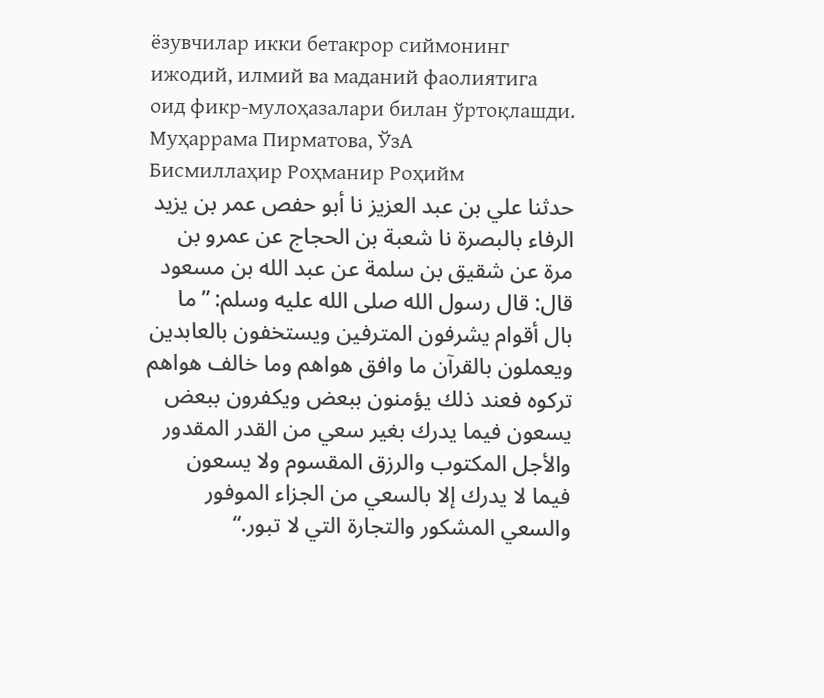ёзувчилар икки бетакрор сиймонинг ижодий, илмий ва маданий фаолиятига оид фикр-мулоҳазалари билан ўртоқлашди.
Муҳаррама Пирматова, ЎзА
Бисмиллаҳир Роҳманир Роҳийм
حدثنا علي بن عبد العزيز نا أبو حفص عمر بن يزيد الرفاء بالبصرة نا شعبة بن الحجاج عن عمرو بن مرة عن شقيق بن سلمة عن عبد الله بن مسعود قال: قال رسول الله صلى الله عليه وسلم: ”ما بال أقوام يشرفون المترفين ويستخفون بالعابدين ويعملون بالقرآن ما وافق هواهم وما خالف هواهم تركوه فعند ذلك يؤمنون ببعض ويكفرون ببعض يسعون فيما يدرك بغير سعي من القدر المقدور والأجل المكتوب والرزق المقسوم ولا يسعون فيما لا يدرك إلا بالسعي من الجزاء الموفور والسعي المشكور والتجارة التي لا تبور.“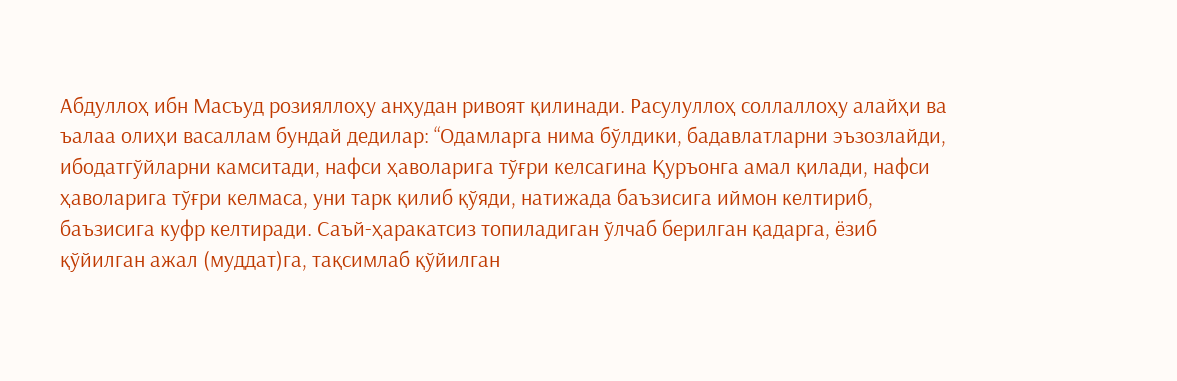Абдуллоҳ ибн Масъуд розияллоҳу анҳудан ривоят қилинади. Расулуллоҳ соллаллоҳу алайҳи ва ъалаа олиҳи васаллам бундай дедилар: “Одамларга нима бўлдики, бадавлатларни эъзозлайди, ибодатгўйларни камситади, нафси ҳаволарига тўғри келсагина Қуръонга амал қилади, нафси ҳаволарига тўғри келмаса, уни тарк қилиб қўяди, натижада баъзисига иймон келтириб, баъзисига куфр келтиради. Саъй-ҳаракатсиз топиладиган ўлчаб берилган қадарга, ёзиб қўйилган ажал (муддат)га, тақсимлаб қўйилган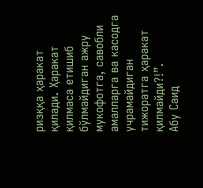ризққа ҳаракат қилади. Ҳаракат қилмаса етишиб бўлмайдиган ажру мукофотга, савобли амалларга ва касодга учрамайдиган тижоратга ҳаракат қилмайди?!”.
Абу Саид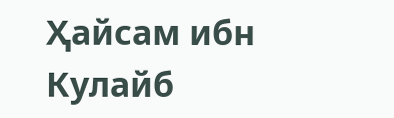Ҳайсам ибн Кулайб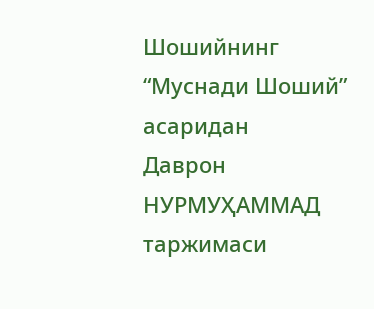Шошийнинг
“Муснади Шоший” асаридан
Даврон НУРМУҲАММАД таржимаси